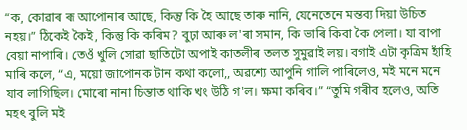“ক, কোৱাৰ ৰূ আপোনাৰ আছে, কিন্তু কি হৈ আছে তাৰু নানি, যেনেতেনে মন্তব্য দিয়া উচিত নহয়।” ঠিকেই কৈই, কিন্তু কি কৰিম? বুঢ়া আৰু ল'ৰা সমান, কি ভাৰি কিবা কৈ পেলা। যা বাপা বেয়া নাপাৰি। তেওঁ খুলি সোৱা ছাতিটো অপাই কাতলীৰ তলত সুমুৱাই লয়। বগাই এটা কৃত্ৰিম হাঁহি মাৰি কলে, “এ, ময়ো জাপোনক টান কথা কলো,, অৱশ্যে আপুনি গালি পাৰিলেও, মই মনে মনে যাব লাগিছিল। মোৰো নানা চিন্তাত থাকি খং উঠি গ'ল। ক্ষমা কৰিব।” “তুমি গৰীব হলেও, অতি মহৎ বুলি মই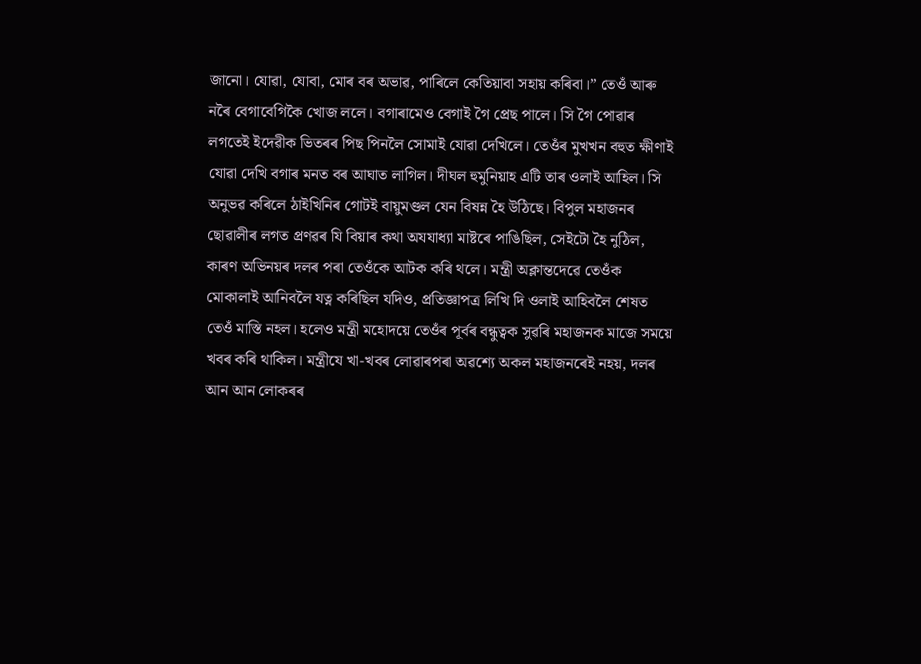জানো। যোৱা, যোবা, মোৰ বৰ অভাৱ, পাৰিলে কেতিয়াবা সহায় কৰিবা।” তেওঁ আৰু নৰৈ বেগাবেগিকৈ খোজ ললে। বগাৰামেও বেগাই গৈ প্ৰেছ পালে। সি গৈ পোৱাৰ লগতেই ইদেৱীক ভিতৰৰ পিছ পিনলৈ সোমাই যোৱা দেখিলে। তেওঁৰ মুখখন বহুত ক্ষীণাই যোৱা দেখি বগাৰ মনত বৰ আঘাত লাগিল। দীঘল হুমুনিয়াহ এটি তাৰ ওলাই আহিল। সি অনুভৱ কৰিলে ঠাইখিনিৰ গোটই বায়ুমণ্ডল যেন বিষন্ন হৈ উঠিছে। বিপুল মহাজনৰ ছোৱালীৰ লগত প্ৰণৱৰ যি বিয়াৰ কথা অযযাধ্যা মাষ্টৰে পাঙিছিল, সেইটো হৈ নুঠিল, কাৰণ অভিনয়ৰ দলৰ পৰা তেওঁকে আটক কৰি থলে। মন্ত্ৰী অক্লান্তদেৱে তেওঁক মোকালাই আনিবলৈ যত্ন কৰিছিল যদিও, প্ৰতিজ্ঞাপত্ৰ লিখি দি ওলাই আহিবলৈ শেষত তেওঁ মাস্তি নহল। হলেও মন্ত্ৰী মহোদয়ে তেওঁৰ পূৰ্বৰ বন্ধুত্বক সুৱৰি মহাজনক মাজে সময়ে খবৰ কৰি থাকিল। মন্ত্ৰীযে খা-খবৰ লোৱাৰপৰা অৱশ্যে অকল মহাজনৰেই নহয়, দলৰ আন আন লোকৰৰ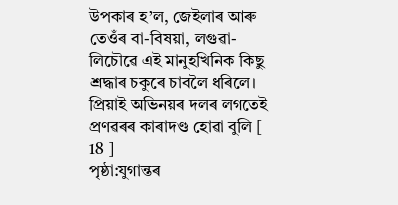উপকাৰ হ’ল, জেইলাৰ আৰু তেওঁৰ বা-বিষয়া, লগুৱা- লিচৌৱে এই মানুহখিনিক কিছু শ্ৰদ্ধাৰ চকুৰে চাবলৈ ধৰিলে। প্ৰিয়াই অভিনয়ৰ দলৰ লগতেই প্ৰণৱৰৰ কাৰাদণ্ড হোৱা বুলি [ 18 ]
পৃষ্ঠা:যুগান্তৰ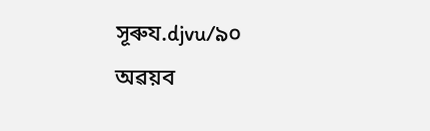সূৰুয.djvu/৯০
অৱয়ব